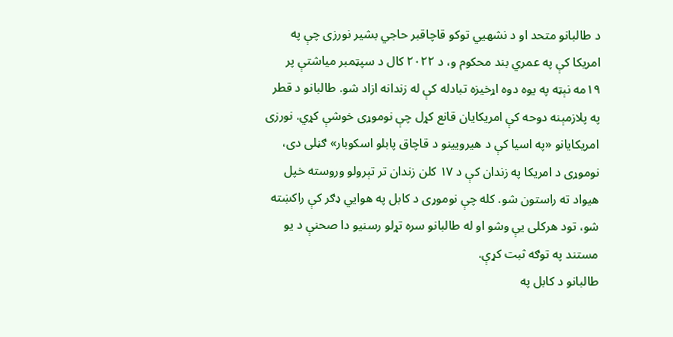د طالبانو متحد او د نشهيي توکو قاچاقبر حاجي بشیر نورزی چې په امريکا کې په عمري بند محکوم و، د ۲۰۲۲ کال د سپټمبر مياشتې پر ۱۹مه نېټه په يوه دوه اړخيزه تبادله کې له زندانه ازاد شو. طالبانو د قطر په پلازمېنه دوحه کې امريکايان قانع کړل چې نوموړی خوشې کړي. نورزی امريکايانو «په اسيا کې د هيرويینو د قاچاق پابلو اسکوبار» ګڼلی دی، نوموړی د امريکا په زندان کې د ۱۷ کلن زندان تر تېرولو وروسته خپل هيواد ته راستون شو. کله چې نوموړی د کابل په هوايي ډګر کې راکښته شو، تود هرکلی يې وشو او له طالبانو سره تړلو رسنيو دا صحنې د يو مستند په توګه ثبت کړې.
طالبانو د کابل په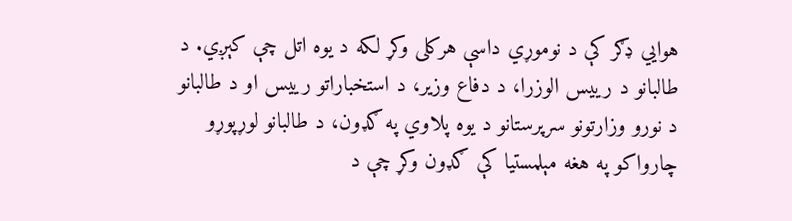هوايي ډګر کې د نوموړي داسې هرکلی وکړ لکه د يوه اتل چې کېږي. د طالبانو د رییس الوزرا، د دفاع وزير، د استخباراتو رييس او د طالبانو د نورو وزارتونو سرپرستانو د يوه پلاوي په ګډون، د طالبانو لوړپوړو چارواکو په هغه مېلمستيا کې ګډون وکړ چې د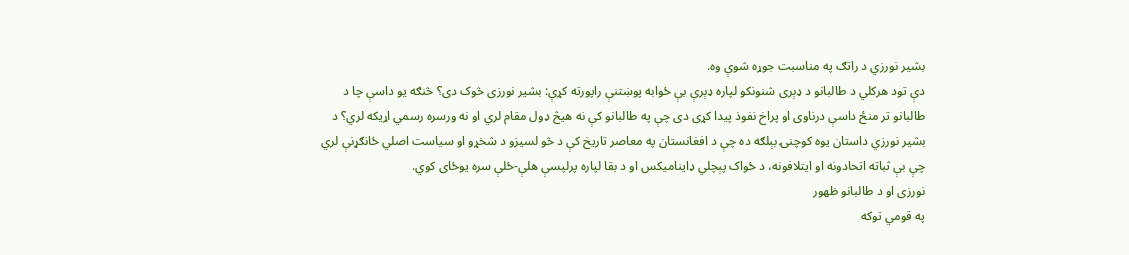بشير نورزي د راتګ په مناسبت جوړه شوې وه.
دې تود هرکلي د طالبانو د ډېری شنونکو لپاره ډېرې بې ځوابه پوښتنې راپورته کړې: بشير نورزی څوک دی؟ څنګه يو داسې چا د طالبانو تر منځ داسې درناوی او پراخ نفوذ پیدا کړی دی چې په طالبانو کې نه هيڅ ډول مقام لري او نه ورسره رسمي اړيکه لري؟ د بشير نورزي داستان يوه کوچنۍ بېلګه ده چې د افغانستان په معاصر تاريخ کې د څو لسيزو د شخړو او سياست اصلي ځانګړنې لري چې بې ثباته اتحادونه او ايتلافونه، د ځواک پېچلي ډايناميکس او د بقا لپاره پرلپسې هلې-ځلې سره یوځای کوي.
نورزی او د طالبانو ظهور
په قومي توکه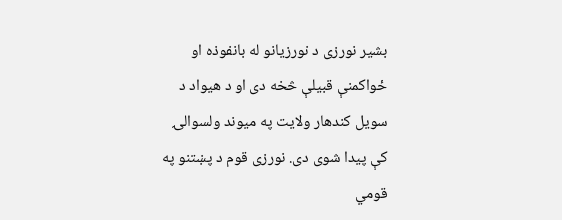بشير نورزی د نورزيانو له بانفوذه او ځواکمنې قبيلې څخه دی او د هیواد د سویل کندهار ولايت په ميوند ولسوالۍ کې پيدا شوی دی. نورزی قوم د پښتنو په قومي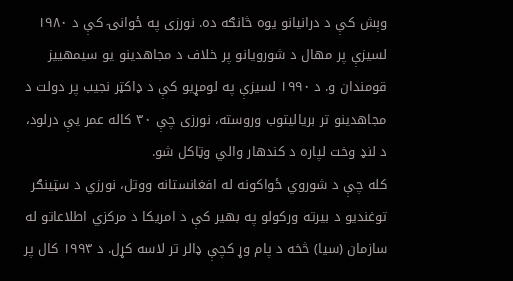وېش کې د درانيانو يوه څانګه ده. نورزی په ځوانۍ کې د ۱۹۸۰ لسيزې پر مهال د شورويانو پر خلاف د مجاهدينو يو سيمهييز قومندان و. د ۱۹۹۰ لسيزې په لومړيو کې د ډاکټر نجيب پر دولت د مجاهدينو تر برياليتوب وروسته، نورزی چې ۳۰ کاله عمر یې درلود، د لنډ وخت لپاره د کندهار والي وټاکل شو.
کله چې د شوروي ځواکونه له افغانستانه ووتل، نورزي د سټينګر توغنديو د بيرته ورکولو په بهير کې د امريکا د مرکزي اطلاعاتو له سازمان (سيا) څخه د پام وړ کچې ډالر تر لاسه کړل. د ۱۹۹۳ کال پر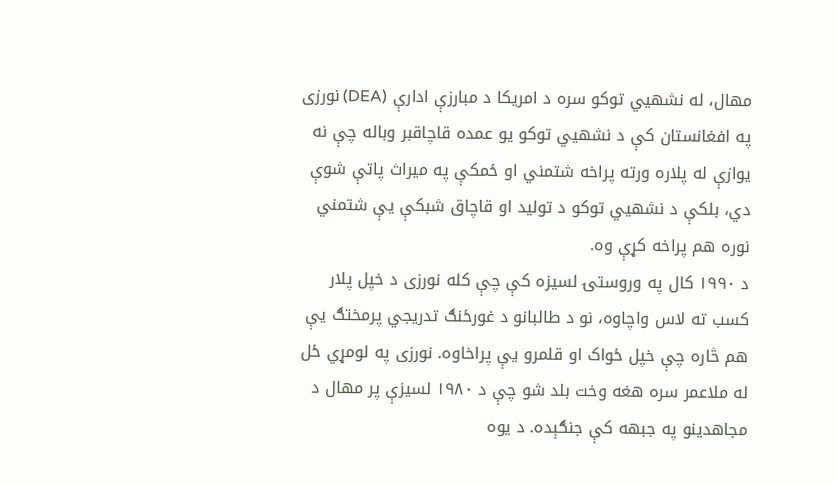مهال، له نشهيي توکو سره د امريکا د مبارزې ادارې (DEA) نورزی په افغانستان کې د نشهيي توکو يو عمده قاچاقبر وباله چې نه يوازې له پلاره ورته پراخه شتمني او ځمکې په ميراث پاتې شوې دي، بلکې د نشهيي توکو د توليد او قاچاق شبکې يې شتمني نوره هم پراخه کړې وه.
د ۱۹۹۰ کال په وروستۍ لسیزه کې چې کله نورزی د خپل پلار کسب ته لاس واچاوه، نو د طالبانو د غورځنګ تدريجي پرمختګ يې هم څاره چې خپل ځواک او قلمرو يې پراخاوه. نورزی په لومړي ځل له ملاعمر سره هغه وخت بلد شو چې د ۱۹۸۰ لسيزې پر مهال د مجاهدينو په جبهه کې جنګېده. د يوه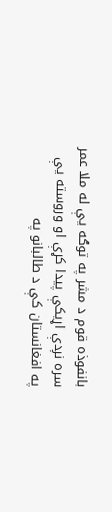بانفوذه قوم د مشر په توګه يې له ملا عمر سره نږدې اړيکې پيدا کړې او وروسته يې په افغانستان کې د طالبانو په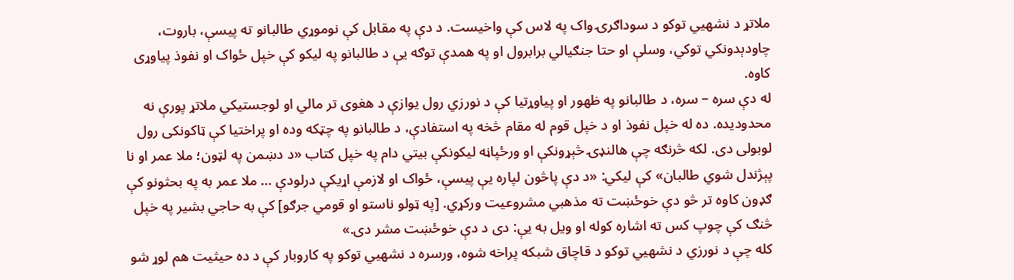ملاتړ د نشهيي توکو د سوداګرۍ واک په لاس کې واخيست. د دې په مقابل کې نوموړي طالبانو ته پيسې، باروت، چاودېدونکي توکي، وسلې او حتا جنګيالي برابرول او په همدې توګه يې د طالبانو په ليکو کې خپل ځواک او نفوذ پياوړی کاوه.
له دې سره – سره، د طالبانو په ظهور او پياوړتيا کې د نورزي رول یوازې د هغوی تر مالي او لوجستيکي ملاتړ پورې نه محدودیده. ده له خپل نفوذ او د خپل قوم له مقام څخه په استفادې، د طالبانو په چټکه وده او پراختيا کې ټاکونکی رول لوبولی دی. لکه څرنګه چې هالنډۍ څېړونکې او ورځپاڼه ليکونکې بيتي دام په خپل کتاب «د دښمن په لټون؛ ملا عمر او نا پېژندل شوي طالبان» کې ليکي: «د دې پاڅون لپاره يې پيسې، ځواک او لازمې اړيکې درلودې … ملا عمر به په بحثونو کې ګډون کاوه تر څو دې خوځښت ته مذهبي مشروعيت ورکړي. [په ټولو ناستو او قومي جرګو] کې به حاجي بشير په خپل څنګ کې چوپ کس ته اشاره کوله او ويل به يې: دی د دې خوځښت مشر دی.»
کله چې د نورزي د نشهيي توکو د قاچاق شبکه پراخه شوه، ورسره د نشهيي توکو په کاروبار کې د ده حيثیت هم لوړ شو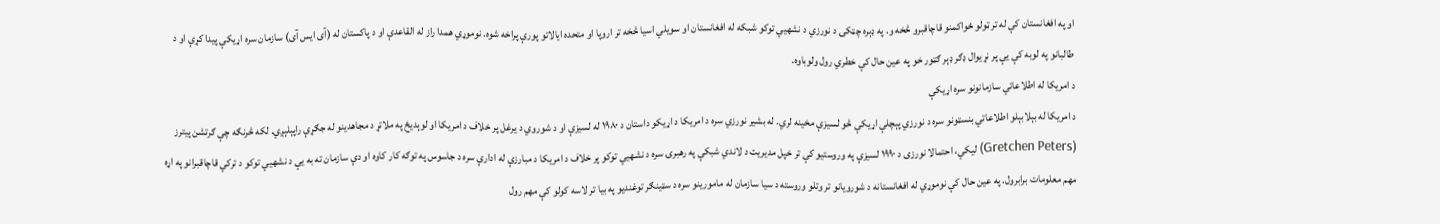او په افغانستان کې له تر ټولو ځواکمنو قاچاقبرو څخه و. په ډېره چټکۍ د نورزي د نشهيي توکو شبکه له افغانستان او سویلي اسيا څخه تر اروپا او متحده ايالاتو پورې پراخه شوه. نوموړي همدا راز له القاعدې او د پاکستان له (آی ايس آی) سازمان سره اړيکې پیدا کړې او د طالبانو په لوبه کې يې پر نړیوال ډګر ډېر ګټور خو په عين حال کې خطري رول ولوباوه.
د امريکا له اطلاعاتي سازمانونو سره اړيکې
د امريکا له بېلابېلو اطلاعاتي بنسټونو سره د نورزي پېچلې اړيکې څو لسيزې مخينه لري. له بشير نورزي سره د امريکا د اړيکو داستان د ۱۹۸۰ له لسيزې او د شوروي د يرغل پر خلاف د امريکا او لوېديځ په ملاتړ د مجاهدينو له جګړې راپېلېږي. لکه څرنګه چې ګرتشن پيترز (Gretchen Peters) ليکي، احتمالا نورزی د ۱۹۹۰ لسيزې په وروستيو کې تر خپل مديريت د لاندي شبکې په رهبرۍ سره د نشهيي توکو پر خلاف د امريکا د مبارزې له ادارې سره د جاسوس په توګه کار کاوه او دې سازمان ته به يې د نشهيي توکو د ترکي قاچاقبرانو په اړه مهم معلومات برابرول. په عين حال کې نوموړي له افغانستانه د شورويانو تر وتلو وروسته د سيا سازمان له مامورينو سره د سټينګر توغنديو په بيا تر لاسه کولو کې مهم رول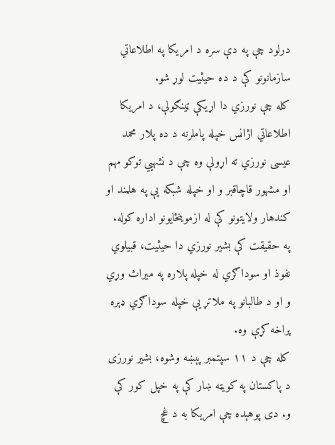درلود چې په دې سره د امريکا په اطلاعاتي سازمانونو کې د ده حيثيت لوړ شو.
کله چې نورزي دا اړيکې ټينګولې، د امريکا اطلاعاتي اژانس خپله پاملرنه د ده پلار محمد عيسی نورزي ته اړولې وه چې د نشهيي توکو مهم او مشهور قاچاقبر و او خپله شبکه يې په هلمند او کندهار ولايتونو کې له ازموينځايونو اداره کوله. په حقيقت کې بشير نورزي دا حيثيت، قبيلوي نفوذ او سوداګري له خپله پلاره په ميراث وړي و او د طالبانو په ملاتړ يې خپله سوداګري ډېره پراخه کړې وه.
کله چې د ۱۱ سپتمبر پېښه وشوه، بشير نورزی د پاکستان په کويټه ښار کې په خپل کور کې و. دی پوهېده چې امريکا به د غچ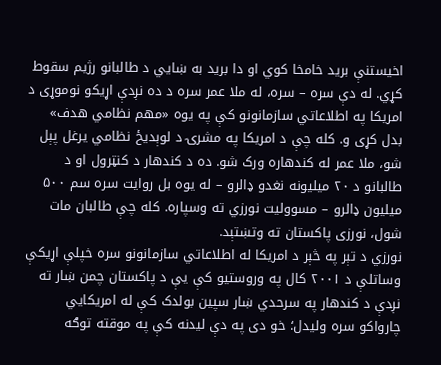اخيستنې بريد خامخا کوي او دا بريد به ښايي د طالبانو رژيم سقوط کړي. له دې سره – سره، له ملا عمر سره د ده نږدې اړيکو نوموړی د امريکا په اطلاعاتي سازمانونو کې په يوه «مهم نظامي هدف» بدل کړی و. کله چې د امريکا په مشرۍ د لوېديځ نظامي يرغل پېل شو، ملا عمر له کندهاره ورک شو. ده د کندهار د کنټرول او د طالبانو د ۲۰ ميليونه نغدو ډالرو – له يوه بل روايت سره سم ۵۰۰ ميليون ډالرو – مسووليت نورزي ته وسپاره. کله چې طالبان مات شول، نورزی پاکستان ته وتښتېد.
نورزي د تېر په څېر د امريکا له اطلاعاتي سازمانونو سره خپلې اړيکې وساتلې د ۲۰۰۱ کال په وروستيو کې يې د پاکستان چمن ښار ته نږدې د کندهار په سرحدي ښار سپين بولدک کې له امريکايي چارواکو سره وليدل؛ خو دی په دې لیدنه کې په موقته توګه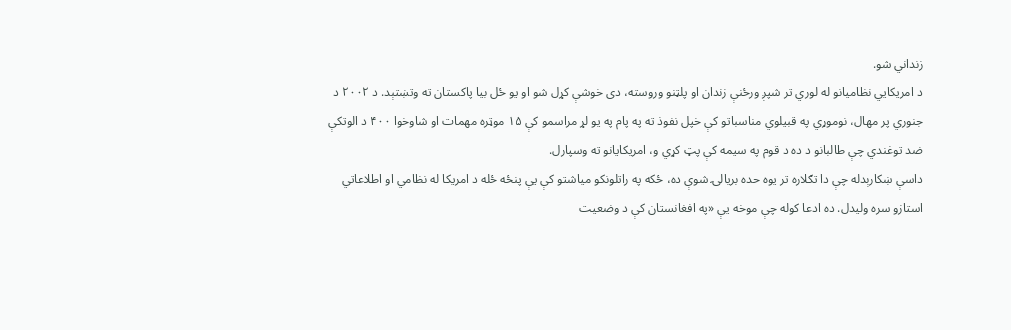زنداني شو.
د امريکايي نظاميانو له لوري تر شپږ ورځنې زندان او پلټنو وروسته، دی خوشې کړل شو او يو ځل بيا پاکستان ته وتښتېد. د ۲۰۰۲ د جنوري پر مهال، نوموړي په قبيلوي مناسباتو کې خپل نفوذ ته په پام په يو لړ مراسمو کې ۱۵ موټره مهمات او شاوخوا ۴۰۰ د الوتکې ضد توغندي چې طالبانو د ده د قوم په سيمه کې پټ کړي و، امريکايانو ته وسپارل.
داسې ښکارېدله چې دا تګلاره تر يوه حده بريالۍ شوې ده، ځکه په راتلونکو مياشتو کې يې پنځه ځله د امريکا له نظامي او اطلاعاتي استازو سره وليدل. ده ادعا کوله چې موخه يې «په افغانستان کې د وضعيت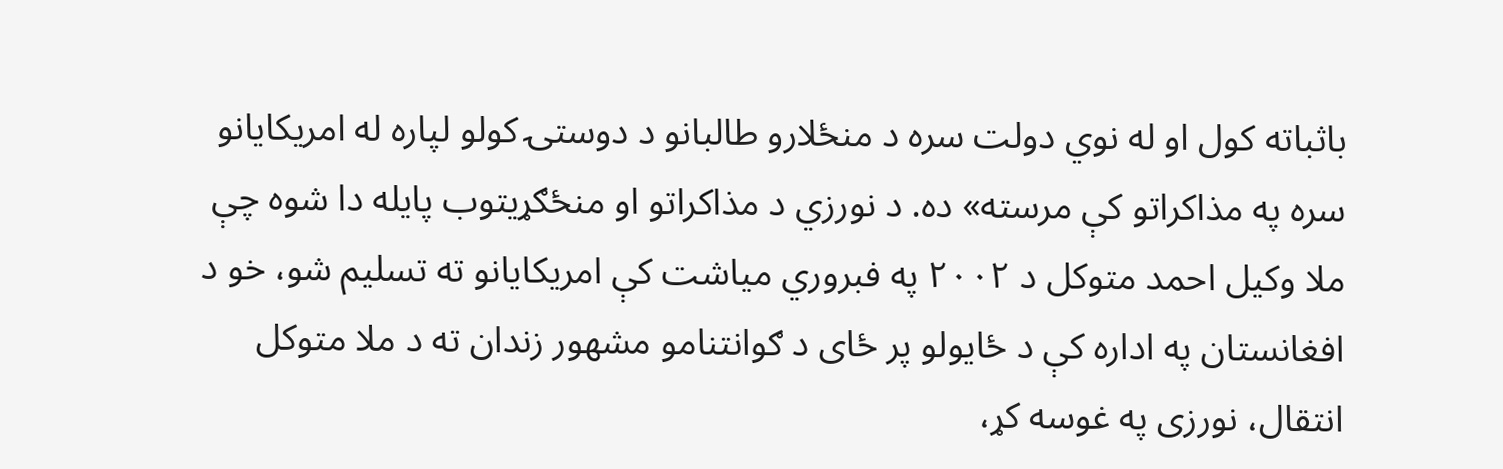باثباته کول او له نوي دولت سره د منځلارو طالبانو د دوستۍ کولو لپاره له امريکايانو سره په مذاکراتو کې مرسته» ده. د نورزي د مذاکراتو او منځګړيتوب پايله دا شوه چې ملا وکيل احمد متوکل د ۲۰۰۲ په فبروري مياشت کې امريکايانو ته تسليم شو، خو د افغانستان په اداره کې د ځايولو پر ځای د ګوانتنامو مشهور زندان ته د ملا متوکل انتقال، نورزی په غوسه کړ،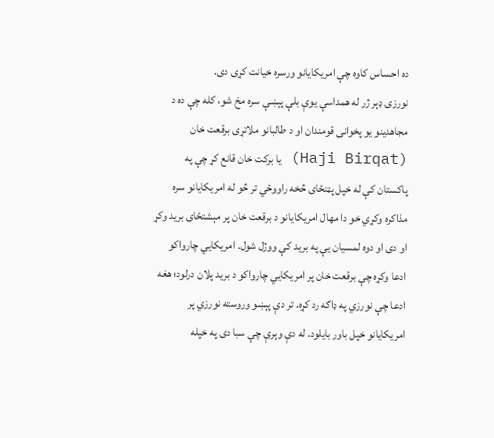ده احساس کاوه چې امريکايانو ورسره خيانت کړی دی.
نورزی ډېر ژر له همداسې يوې بلې پېښې سره مخ شو، کله چې ده د مجاهدينو يو پخوانی قومندان او د طالبانو ملاتړی برقعت خان (Haji Birqat) یا برکت خان قانع کړ چې په پاکستان کې له خپل پټنځای څخه راووځي تر څو له امريکايانو سره مذاکره وکړي خو دا مهال امريکايانو د برقعت خان پر مېشتځای بريد وکړ او دی او دوه لمسيان يې په بريد کې ووژل شول. امريکايي چارواکو ادعا وکړه چې برقعت خان پر امريکايي چارواکو د بريد پلان درلود؛ هغه ادعا چې نورزي په ډاګه رد کړه. تر دې پېښو وروسته نورزي پر امريکايانو خپل باور بايلود. له دې وېرې چې سبا دی په خپله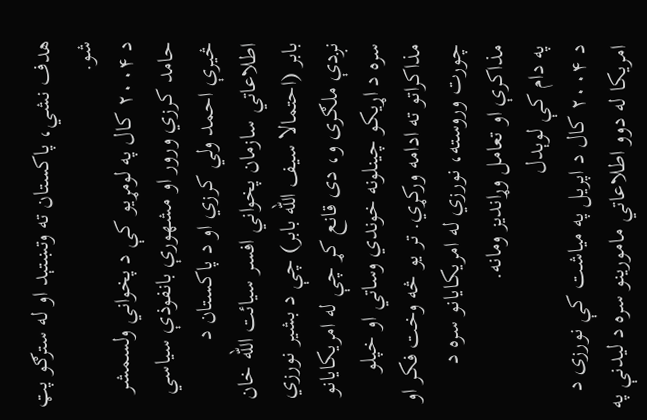هدف نشي، پاکستان ته وتښتېد او له سترګو پټ شو.
د ۲۰۰۴ کال په لومړيو کې د پخواني ولسمشر حامد کرزي ورور او مشهورې بانفوذې سياسي څيرې احمد ولي کرزي او د پاکستان د اطلاعاتي سازمان پخواني افسر سيائت الله خان بابر (احتمالا سيف الله بابر) چې د بشير نورزي نږدې ملګری و، دی قانع کړ چې له امريکايانو سره د اړيکو چينلونه خوندي وساتي او خپلو مذاکراتو ته ادامه ورکړي. تر يو څه وخت فکر او چورت وروسته، نورزي له امريکايانو سره د مذاکرې او تعامل وړانديز ومانه.
په دام کې لوېدل
د ۲۰۰۴ کال د اپريل په مياشت کې نورزی د امريکا له دوو اطلاعاتي مامورينو سره د ليدنې په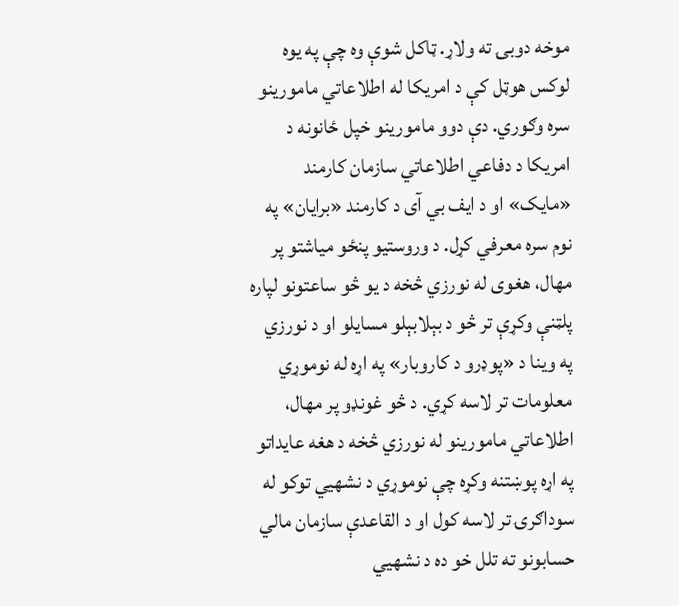موخه دوبۍ ته ولاړ. ټاکل شوې وه چې په يوه لوکس هوټل کې د امريکا له اطلاعاتي مامورينو سره وګوري. دې دوو مامورينو خپل ځانونه د امريکا د دفاعي اطلاعاتي سازمان کارمند «مايک» او د ايف بي آی د کارمند «برايان» په نوم سره معرفي کړل. د وروستيو پنځو مياشتو پر مهال، هغوی له نورزي څخه د يو څو ساعتونو لپاره پلټنې وکړې تر څو د بېلابېلو مسايلو او د نورزي په وینا د «پوډرو د کاروبار» په اړه له نوموړي معلومات تر لاسه کړي. د څو غونډو پر مهال، اطلاعاتي مامورينو له نورزي څخه د هغه عايداتو په اړه پوښتنه وکړه چې نوموړي د نشهيي توکو له سوداګرۍ تر لاسه کول او د القاعدې سازمان مالي حسابونو ته تلل خو ده د نشهيي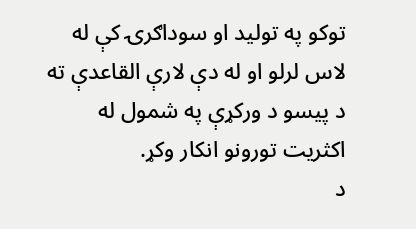توکو په توليد او سوداګرۍ کې له لاس لرلو او له دې لارې القاعدې ته د پيسو د ورکړې په شمول له اکثريت تورونو انکار وکړ.
د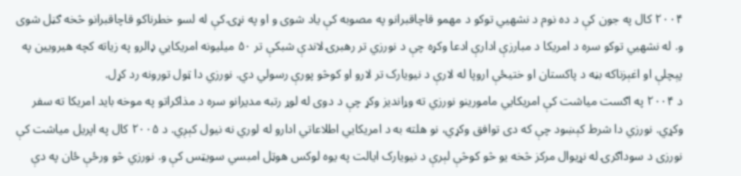۲۰۰۴ کال په جون کې د ده نوم د نشهيي توکو د مهمو قاچاقبرانو په مصوبه کې ياد شوی و او په نړۍ کې له لسو خطرناکو قاچاقبرانو څخه ګڼل شوی و. له نشهيي توکو سره د امريکا د مبارزې ادارې ادعا وکړه چې د نورزي تر رهبرۍ لاندې شبکې تر ۵۰ ميليونه امريکايي ډالرو په زياته کچه هيرویين په پېچلې او اغېزناکه بڼه د پاکستان او ختيځې اروپا له لارې د نیويارک تر لارو او کوڅو پورې رسولي دي. نورزي دا ټول تورونه رد کړل.
د ۲۰۰۴ په اګست مياشت کې امريکايي مامورينو نورزي ته وړانديز وکړ چې د دوی له لوړ رتبه مديرانو سره د مذاکراتو په موخه بايد امريکا ته سفر وکړي. نورزي دا شرط کېښود چې که دی توافق وکړي، نو هلته به د امريکايي اطلاعاتي ادارو له لوري نه نيول کېږي. د ۲۰۰۵ کال په اپريل مياشت کې نورزی د سوداګرۍ له نړيوال مرکز څخه يو څو کوڅې لېرې د نيويارک ايالت په يوه لوکس هوټل امبسي سويټس کې و. نورزي څو ورځې ځان په دې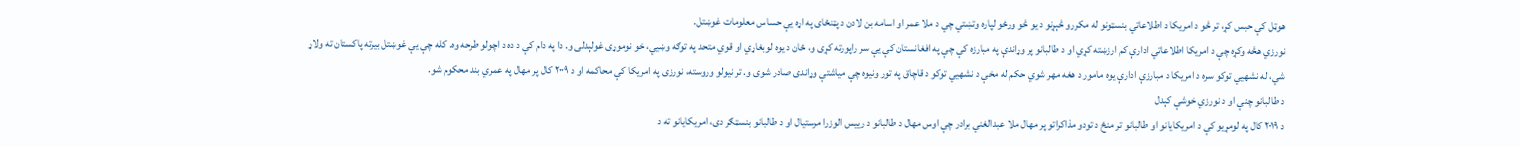هوټل کې حبس کړ، تر څو د امريکا د اطلاعاتي بنسټونو له مکررو څېړنو د يو څو ورځو لپاره وتښتي چي د ملا عمر او اسامه بن لادن د پټنځای په اړه يې حساس معلومات غوښتل.
نورزي هڅه وکړه چې د امریکا اطلاعاتي ادارې کم ارزښته کړي او د طالبانو پر وړاندې په مبارزه کې چې په افغانستان کې يې سر راپورته کړی و، ځان د يوه لوبغاړي او قوي متحد په توګه وښيي، خو نوموړی غولېدلی و. دا په دام کې د ده د اچولو طرحه وه. کله چې يې غوښتل بيرته پاکستان ته ولاړ شي، له نشهيي توکو سره د امريکا د مبارزې ادارې يوه مامور د هغه مهر شوي حکم له مخې د نشهيي توکو د قاچاق په تور ونيوه چې مياشتې وړاندی صادر شوی و. تر نيولو وروسته، نورزی په امريکا کې محاکمه او د ۲۰۰۹ کال پر مهال په عمري بند محکوم شو.
د طالبانو چنې او د نورزي خوشې کېدل
د ۲۰۱۹ کال په لومړيو کې د امريکايانو او طالبانو تر منځ د تودو مذاکراتو پر مهال ملا عبدالغني برادر چې اوس مهال د طالبانو د رییس الوزرا مرستيال او د طالبانو بنسټګر دی، امريکايانو ته د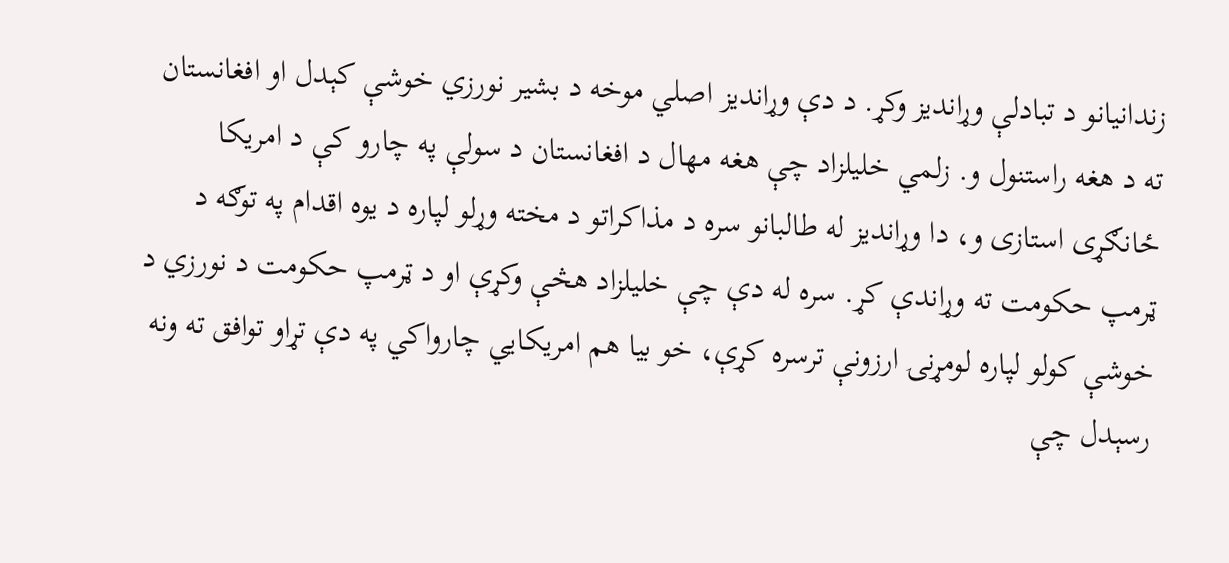زندانيانو د تبادلې وړانديز وکړ. د دې وړانديز اصلي موخه د بشير نورزي خوشې کېدل او افغانستان ته د هغه راستنول و. زلمي خليلزاد چې هغه مهال د افغانستان د سولې په چارو کې د امريکا ځانګړی استازی و، دا وړانديز له طالبانو سره د مذاکراتو د مخته وړلو لپاره د يوه اقدام په توګه د ټرمپ حکومت ته وړاندې کړ. سره له دې چې خليلزاد هڅې وکړې او د ټرمپ حکومت د نورزي د خوشې کولو لپاره لومړنۍ ارزونې ترسره کړې، خو بيا هم امريکايي چارواکي په دې تړاو توافق ته ونه رسېدل چې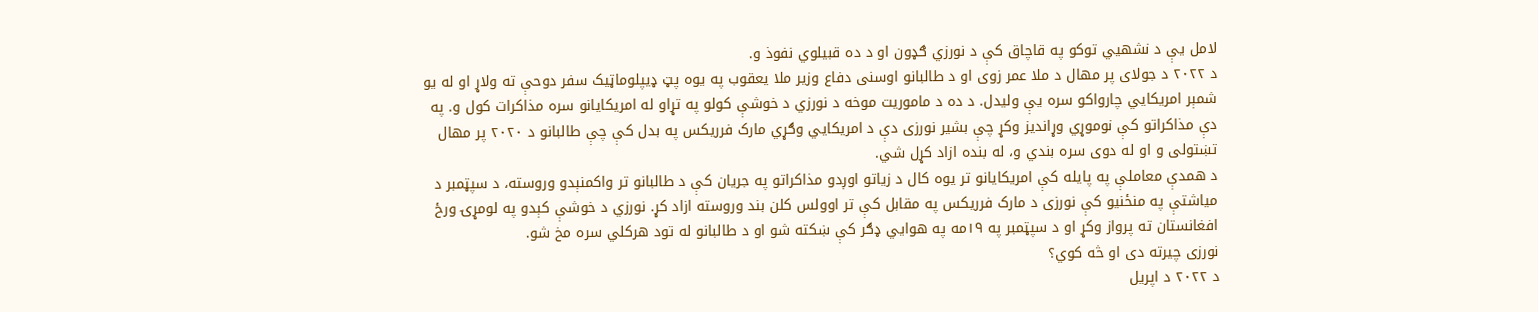لامل يې د نشهيي توکو په قاچاق کې د نورزي ګډون او د ده قبيلوي نفوذ و.
د ۲۰۲۲ د جولای پر مهال د ملا عمر زوی او د طالبانو اوسنی دفاع وزير ملا يعقوب په یوه پټ ډيپلوماټيک سفر دوحې ته ولاړ او له يو شمېر امريکايي چارواکو سره يې وليدل. د ده د ماموريت موخه د نورزي د خوشې کولو په تړاو له امريکايانو سره مذاکرات کول و. په دې مذاکراتو کې نوموړي وړانديز وکړ چې بشير نورزی دې د امريکايي وګړي مارک فرريکس په بدل کې چې طالبانو د ۲۰۲۰ پر مهال تښتولی و او له دوی سره بندي و، له بنده ازاد کړل شي.
د همدې معاملې په پايله کې امريکايانو تر يوه کال د زياتو اوږدو مذاکراتو په جريان کې د طالبانو تر واکمنېدو وروسته، د سپټمبر د مياشتې په منځنيو کې نورزی د مارک فرريکس په مقابل کې تر اوولس کلن بند وروسته ازاد کړ. نورزي د خوشې کېدو په لومړۍ ورځ افغانستان ته پرواز وکړ او د سپټمبر په ۱۹مه په هوايي ډګر کې ښکته شو او د طالبانو له تود هرکلي سره مخ شو.
نورزی چيرته دی او څه کوي؟
د ۲۰۲۲ د اپريل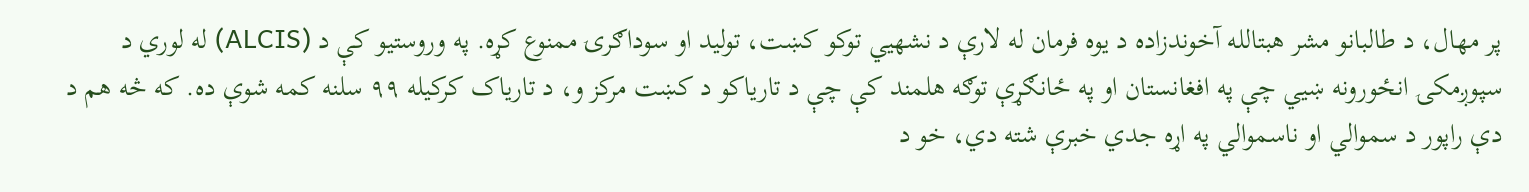پر مهال، د طالبانو مشر هبتالله آخوندزاده د يوه فرمان له لارې د نشهيي توکو کښت، توليد او سوداګرۍ ممنوع کړه. په وروستيو کې د (ALCIS) له لوري د سپوږمکۍ انځورونه ښيي چې په افغانستان او په ځانګړې توګه هلمند کې چې د تارياکو د کښت مرکز و، د تارياک کرکيله ۹۹ سلنه کمه شوې ده. که څه هم د دې راپور د سموالي او ناسموالي په اړه جدي خبرې شته دي، خو د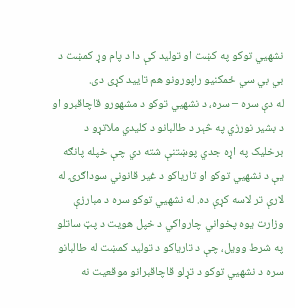نشهيي توکو په کښت او توليد کې دا د پام وړ کمښت د بي بي سي ځمکنيو راپورونو هم تاييد کړی دی.
له دې سره – سره، د نشهيي توکو د مشهورو قاچاقبرو او د بشير نورزي په څېر د طالبانو د کليدي ملاتړو د برخليک په اړه جدي پوښتنې شته دي چې خپله پانګه يې د نشهيي توکو او تارياکو د غير قانوني سوداګرۍ له لارې تر لاسه کړې ده. له نشهيي توکو سره د مبارزې وزارت يوه پخواني چارواکي د خپل هويت د پټ ساتلو په شرط وويل، چې د تارياکو د توليد کمښت له طالبانو سره د نشهيي توکو د تړلو قاچاقبرانو موقعيت نه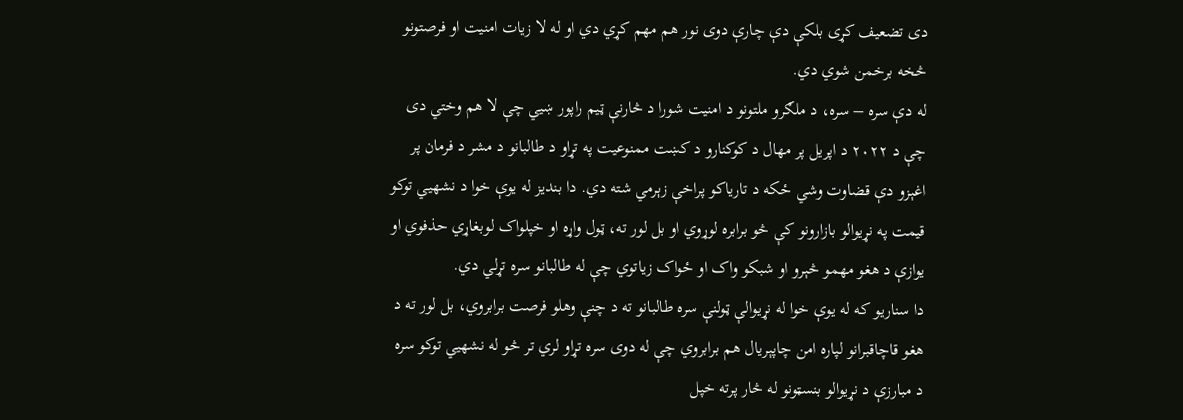دی تضعيف کړی بلکې دې چارې دوی نور هم مهم کړي دي او له لا زيات امنيت او فرصتونو څخه برخمن شوي دي.
له دې سره – سره، د ملګرو ملتونو د امنيت شورا د څارنې ټيم راپور ښيي چې لا هم وختي دی چې د ۲۰۲۲ د اپريل پر مهال د کوکنارو د کښت ممنوعیت په تړاو د طالبانو د مشر د فرمان پر اغېزو دې قضاوت وشي ځکه د تارياکو پراخې زېرمي شته دي. دا بنديز له يوې خوا د نشهيي توکو قيمت په نړيوالو بازارونو کې څو برابره لوړوي او بل لور ته، ټول واړه او خپلواک لوبغاړي حذفوي او يوازې د هغو مهمو څېرو او شبکو واک او ځواک زياتوي چې له طالبانو سره تړلي دي.
دا سناريو که له يوې خوا له نړيوالې ټولنې سره طالبانو ته د چنې وهلو فرصت برابروي، بل لور ته د هغو قاچاقبرانو لپاره امن چاپېريال هم برابروي چې له دوی سره تړاو لري تر څو له نشهيي توکو سره د مبارزې د نړيوالو بنسټونو له څار پرته خپل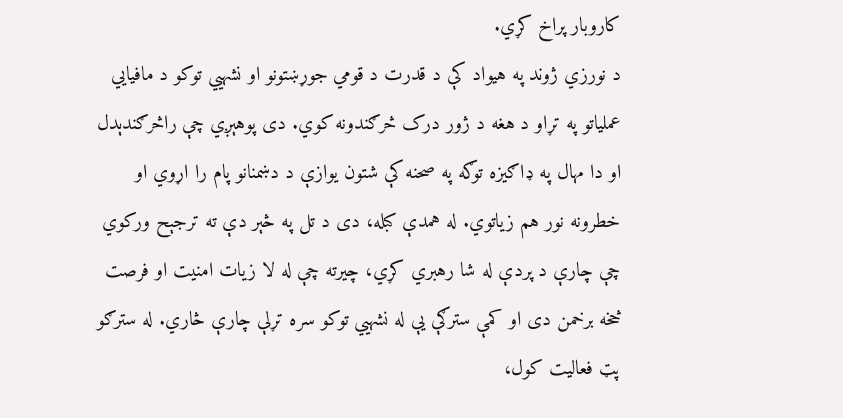کاروبار پراخ کړي.
د نورزي ژوند په هیواد کې د قدرت د قومي جوړښتونو او نشهيي توکو د مافيايي عملياتو په تړاو د هغه د ژور درک څرګندونه کوي. دی پوهېږي چې راڅرګندېدل او دا مهال په ډاګيزه توګه په صحنه کې شتون يوازې د دښمنانو پام را اړوي او خطرونه نور هم زياتوي. له همدې کبله، دی د تل په څېر دې ته ترجېح ورکوي چې چارې د پردې له شا رهبري کړي، چيرته چې له لا زيات امنيت او فرصت څخه برخمن دی او کمې سترګې يې له نشهيي توکو سره تړلې چارې څاري. له سترګو پټ فعاليت کول،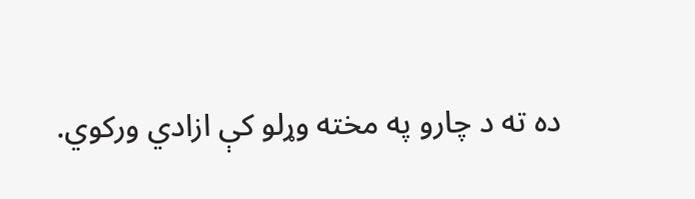ده ته د چارو په مخته وړلو کې ازادي ورکوي.